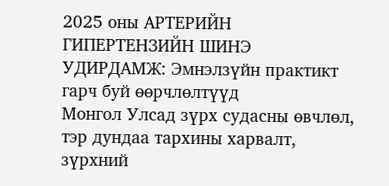2025 оны АРТЕРИЙН ГИПЕРТЕНЗИЙН ШИНЭ УДИРДАМЖ: Эмнэлзүйн практикт гарч буй өөрчлөлтүүд
Монгол Улсад зүрх судасны өвчлөл, тэр дундаа тархины харвалт, зүрхний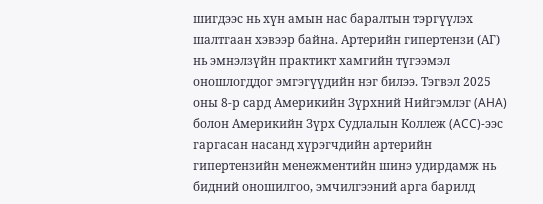шигдээс нь хүн амын нас баралтын тэргүүлэх шалтгаан хэвээр байна. Артерийн гипертензи (АГ) нь эмнэлзүйн практикт хамгийн түгээмэл оношлогддог эмгэгүүдийн нэг билээ. Тэгвэл 2025 оны 8-р сард Америкийн Зүрхний Нийгэмлэг (AHA) болон Америкийн Зүрх Судлалын Коллеж (ACC)-ээс гаргасан насанд хүрэгчдийн артерийн гипертензийн менежментийн шинэ удирдамж нь бидний оношилгоо, эмчилгээний арга барилд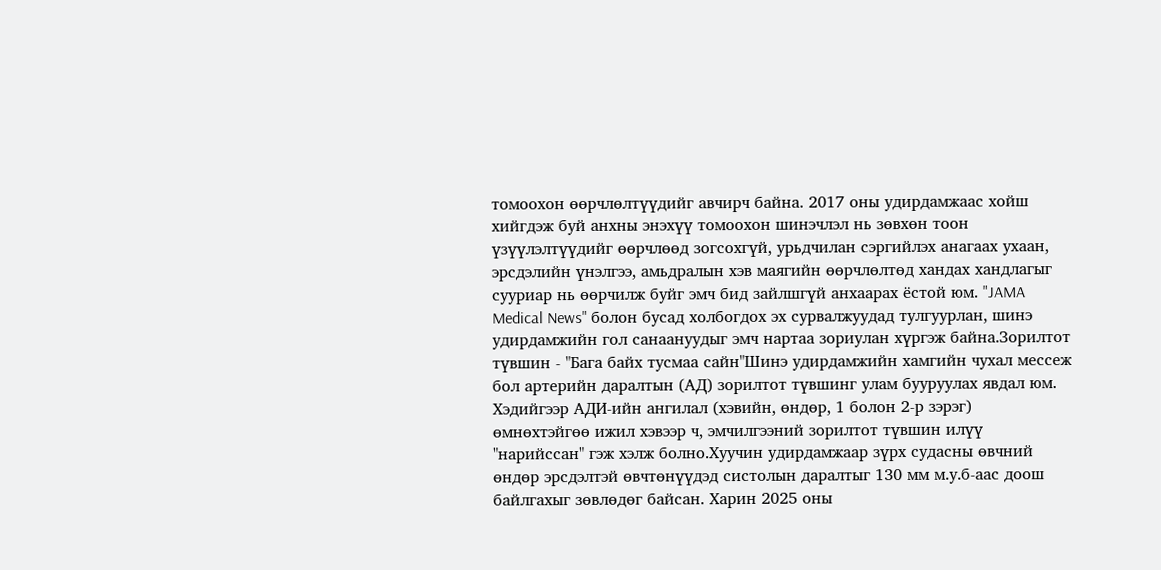томоохон өөрчлөлтүүдийг авчирч байна. 2017 оны удирдамжаас хойш хийгдэж буй анхны энэхүү томоохон шинэчлэл нь зөвхөн тоон үзүүлэлтүүдийг өөрчлөөд зогсохгүй, урьдчилан сэргийлэх анагаах ухаан, эрсдэлийн үнэлгээ, амьдралын хэв маягийн өөрчлөлтөд хандах хандлагыг сууриар нь өөрчилж буйг эмч бид зайлшгүй анхаарах ёстой юм. "JAMA Medical News" болон бусад холбогдох эх сурвалжуудад тулгуурлан, шинэ удирдамжийн гол санаануудыг эмч нартаа зориулан хүргэж байна.Зорилтот түвшин - "Бага байх тусмаа сайн"Шинэ удирдамжийн хамгийн чухал мессеж бол артерийн даралтын (АД) зорилтот түвшинг улам бууруулах явдал юм. Хэдийгээр АДИ-ийн ангилал (хэвийн, өндөр, 1 болон 2-р зэрэг) өмнөхтэйгөө ижил хэвээр ч, эмчилгээний зорилтот түвшин илүү "нарийссан" гэж хэлж болно.Хуучин удирдамжаар зүрх судасны өвчний өндөр эрсдэлтэй өвчтөнүүдэд систолын даралтыг 130 мм м.у.б-аас доош байлгахыг зөвлөдөг байсан. Харин 2025 оны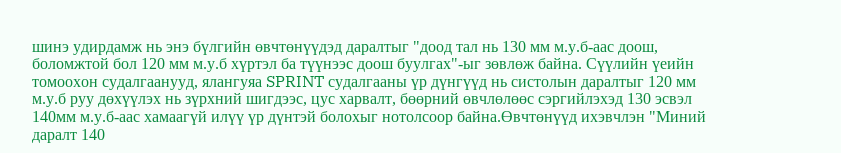шинэ удирдамж нь энэ бүлгийн өвчтөнүүдэд даралтыг "доод тал нь 130 мм м.у.б-аас доош, боломжтой бол 120 мм м.у.б хүртэл ба түүнээс доош буулгах"-ыг зөвлөж байна. Сүүлийн үеийн томоохон судалгаанууд, ялангуяа SPRINT судалгааны үр дүнгүүд нь систолын даралтыг 120 мм м.у.б руу дөхүүлэх нь зүрхний шигдээс, цус харвалт, бөөрний өвчлөлөөс сэргийлэхэд 130 эсвэл 140мм м.у.б-аас хамаагүй илүү үр дүнтэй болохыг нотолсоор байна.Өвчтөнүүд ихэвчлэн "Миний даралт 140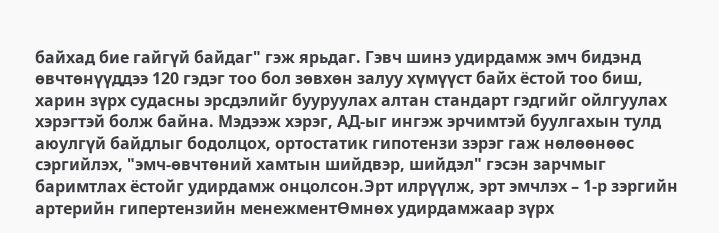байхад бие гайгүй байдаг" гэж ярьдаг. Гэвч шинэ удирдамж эмч бидэнд өвчтөнүүддээ 120 гэдэг тоо бол зөвхөн залуу хүмүүст байх ёстой тоо биш, харин зүрх судасны эрсдэлийг бууруулах алтан стандарт гэдгийг ойлгуулах хэрэгтэй болж байна. Мэдээж хэрэг, АД-ыг ингэж эрчимтэй буулгахын тулд аюулгүй байдлыг бодолцох, ортостатик гипотензи зэрэг гаж нөлөөнөөс сэргийлэх, "эмч-өвчтөний хамтын шийдвэр, шийдэл" гэсэн зарчмыг баримтлах ёстойг удирдамж онцолсон.Эрт илрүүлж, эрт эмчлэх – 1-р зэргийн артерийн гипертензийн менежментӨмнөх удирдамжаар зүрх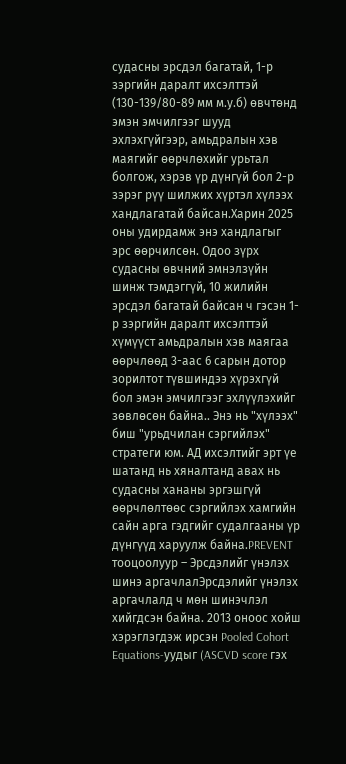судасны эрсдэл багатай, 1-р зэргийн даралт ихсэлттэй (130-139/80-89 мм м.у.б) өвчтөнд эмэн эмчилгээг шууд эхлэхгүйгээр, амьдралын хэв маягийг өөрчлөхийг урьтал болгож, хэрэв үр дүнгүй бол 2-р зэрэг рүү шилжих хүртэл хүлээх хандлагатай байсан.Харин 2025 оны удирдамж энэ хандлагыг эрс өөрчилсөн. Одоо зүрх судасны өвчний эмнэлзүйн шинж тэмдэггүй, 10 жилийн эрсдэл багатай байсан ч гэсэн 1-р зэргийн даралт ихсэлттэй хүмүүст амьдралын хэв маягаа өөрчлөөд 3-аас 6 сарын дотор зорилтот түвшиндээ хүрэхгүй бол эмэн эмчилгээг эхлүүлэхийг зөвлөсөн байна.. Энэ нь "хүлээх" биш "урьдчилан сэргийлэх" стратеги юм. АД ихсэлтийг эрт үе шатанд нь хяналтанд авах нь судасны хананы эргэшгүй өөрчлөлтөөс сэргийлэх хамгийн сайн арга гэдгийг судалгааны үр дүнгүүд харуулж байна.PREVENT тооцоолуур – Эрсдэлийг үнэлэх шинэ аргачлалЭрсдэлийг үнэлэх аргачлалд ч мөн шинэчлэл хийгдсэн байна. 2013 оноос хойш хэрэглэгдэж ирсэн Pooled Cohort Equations-уудыг (ASCVD score гэх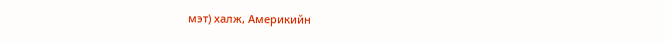мэт) халж, Америкийн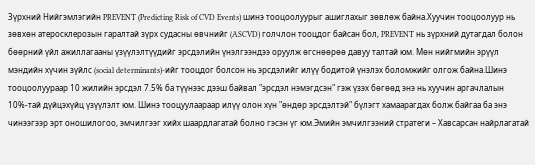Зүрхний Нийгэмлэгийн PREVENT (Predicting Risk of CVD Events) шинэ тооцоолуурыг ашиглахыг зөвлөж байна.Хуучин тооцоолуур нь зөвхөн атеросклерозын гаралтай зүрх судасны өвчнийг (ASCVD) голчлон тооцдог байсан бол, PREVENT нь зүрхний дутагдал болон бөөрний үйл ажиллагааны үзүүлэлтүүдийг эрсдэлийн үнэлгээндээ оруулж өгснөөрөө давуу талтай юм. Мөн нийгмийн эрүүл мэндийн хүчин зүйлс (social determinants)-ийг тооцдог болсон нь эрсдэлийг илүү бодитой үнэлэх боломжийг олгож байна.Шинэ тооцоолуураар 10 жилийн эрсдэл 7.5% ба түүнээс дээш байвал "эрсдэл нэмэгдсэн" гэж үзэх бөгөөд энэ нь хуучин аргачлалын 10%-тай дүйцэхүйц үзүүлэлт юм. Шинэ тооцуулаараар илүү олон хүн "өндөр эрсдэлтэй" бүлэгт хамаарагдах болж байгаа ба энэ чинээгээр эрт оношилогоо, эмчилгээг хийх шаардлагатай болно гэсэн үг юм.Эмийн эмчилгээний стратеги – Хавсарсан найрлагатай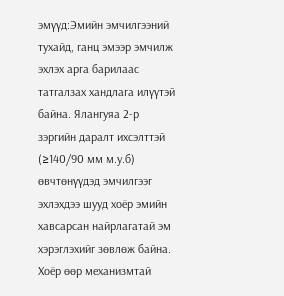эмүүд:Эмийн эмчилгээний тухайд, ганц эмээр эмчилж эхлэх арга барилаас татгалзах хандлага илүүтэй байна. Ялангуяа 2-р зэргийн даралт ихсэлттэй (≥140/90 мм м.у.б) өвчтөнүүдэд эмчилгээг эхлэхдээ шууд хоёр эмийн хавсарсан найрлагатай эм хэрэглэхийг зөвлөж байна. Хоёр өөр механизмтай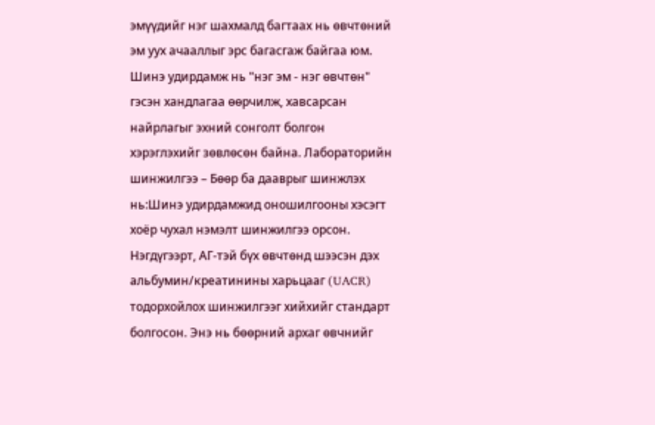эмүүдийг нэг шахмалд багтаах нь өвчтөний эм уух ачааллыг эрс багасгаж байгаа юм. Шинэ удирдамж нь "нэг эм - нэг өвчтөн" гэсэн хандлагаа өөрчилж, хавсарсан найрлагыг эхний сонголт болгон хэрэглэхийг зөвлөсөн байна. Лабораторийн шинжилгээ – Бөөр ба дааврыг шинжлэх нь:Шинэ удирдамжид оношилгооны хэсэгт хоёр чухал нэмэлт шинжилгээ орсон. Нэгдүгээрт, АГ-тэй бүх өвчтөнд шээсэн дэх альбумин/креатинины харьцааг (UACR) тодорхойлох шинжилгээг хийхийг стандарт болгосон. Энэ нь бөөрний архаг өвчнийг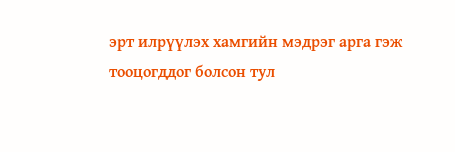эрт илрүүлэх хамгийн мэдрэг арга гэж тооцогддог болсон тул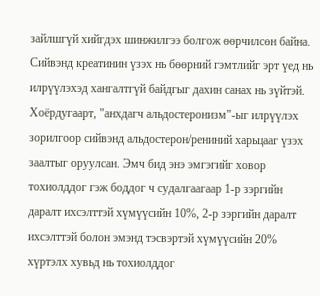зайлшгүй хийгдэх шинжилгээ болгож өөрчилсөн байна. Сийвэнд креатинин үзэх нь бөөрний гэмтлийг эрт үед нь илрүүлэхэд хангалтгүй байдгыг дахин санах нь зүйтэй. Хоёрдугаарт, "анхдагч альдостеронизм"-ыг илрүүлэх зорилгоор сийвэнд альдостерон/рениний харьцааг үзэх заалтыг оруулсан. Эмч бид энэ эмгэгийг ховор тохиолддог гэж боддог ч судалгаагаар 1-р зэргийн даралт ихсэлттэй хүмүүсийн 10%, 2-р зэргийн даралт ихсэлттэй болон эмэнд тэсвэртэй хүмүүсийн 20% хүртэлх хувьд нь тохиолддог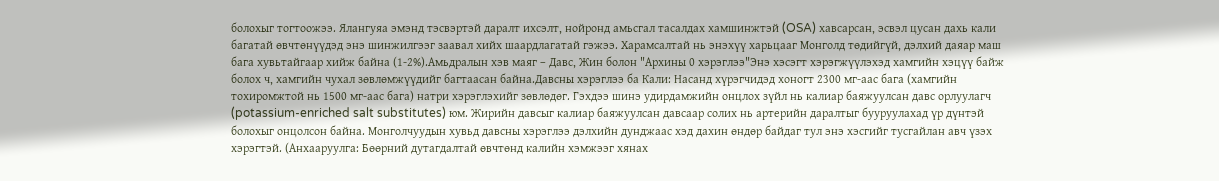болохыг тогтоожээ. Ялангуяа эмэнд тэсвэртэй даралт ихсэлт, нойронд амьсгал тасалдах хамшинжтэй (OSA) хавсарсан, эсвэл цусан дахь кали багатай өвчтөнүүдэд энэ шинжилгээг заавал хийх шаардлагатай гэжээ. Харамсалтай нь энэхүү харьцааг Монголд төдийгүй, дэлхий даяар маш бага хувьтайгаар хийж байна (1-2%).Амьдралын хэв маяг – Давс, Жин болон "Архины 0 хэрэглээ"Энэ хэсэгт хэрэгжүүлэхэд хамгийн хэцүү байж болох ч, хамгийн чухал зөвлөмжүүдийг багтаасан байна.Давсны хэрэглээ ба Кали: Насанд хүрэгчидэд хоногт 2300 мг-аас бага (хамгийн тохиромжтой нь 1500 мг-аас бага) натри хэрэглэхийг зөвлөдөг. Гэхдээ шинэ удирдамжийн онцлох зүйл нь калиар баяжуулсан давс орлуулагч (potassium-enriched salt substitutes) юм. Жирийн давсыг калиар баяжуулсан давсаар солих нь артерийн даралтыг бууруулахад үр дүнтэй болохыг онцолсон байна. Монголчуудын хувьд давсны хэрэглээ дэлхийн дунджаас хэд дахин өндөр байдаг тул энэ хэсгийг тусгайлан авч үзэх хэрэгтэй. (Анхааруулга: Бөөрний дутагдалтай өвчтөнд калийн хэмжээг хянах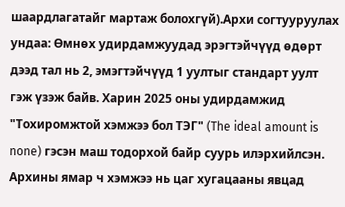шаардлагатайг мартаж болохгүй).Архи согтууруулах ундаа: Өмнөх удирдамжуудад эрэгтэйчүүд өдөрт дээд тал нь 2, эмэгтэйчүүд 1 уултыг стандарт уулт гэж үзэж байв. Харин 2025 оны удирдамжид "Тохиромжтой хэмжээ бол ТЭГ" (The ideal amount is none) гэсэн маш тодорхой байр суурь илэрхийлсэн. Архины ямар ч хэмжээ нь цаг хугацааны явцад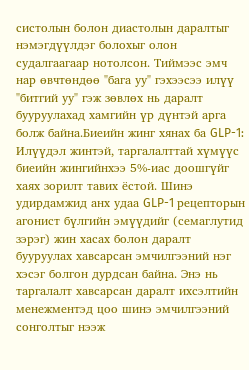систолын болон диастолын даралтыг нэмэгдүүлдэг болохыг олон судалгаагаар нотолсон. Тиймээс эмч нар өвчтөндөө "бага уу" гэхээсээ илүү "битгий уу" гэж зөвлөх нь даралт бууруулахад хамгийн үр дүнтэй арга болж байна.Биеийн жинг хянах ба GLP-1: Илүүдэл жинтэй, таргалалттай хүмүүс биеийн жингийнхээ 5%-иас доошгүйг хаях зорилт тавих ёстой. Шинэ удирдамжид анх удаа GLP-1 рецепторын агонист бүлгийн эмүүдийг (семаглутид зэрэг) жин хасах болон даралт бууруулах хавсарсан эмчилгээний нэг хэсэг болгон дурдсан байна. Энэ нь таргалалт хавсарсан даралт ихсэлтийн менежментэд цоо шинэ эмчилгээний сонголтыг нээж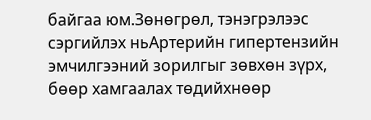байгаа юм.Зөнөгрөл, тэнэгрэлээс сэргийлэх ньАртерийн гипертензийн эмчилгээний зорилгыг зөвхөн зүрх, бөөр хамгаалах төдийхнөөр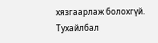хязгаарлаж болохгүй. Тухайлбал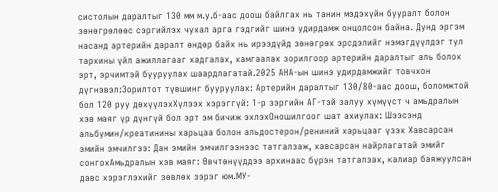систолын даралтыг 130 мм м.у.б-аас доош байлгах нь танин мэдэхүйн бууралт болон зөнөгрөлөөс сэргийлэх чухал арга гэдгийг шинэ удирдамж онцолсон байна. Дунд эргэм насанд артерийн даралт өндөр байх нь ирээдүйд зөнөгрөх эрсдэлийг нэмэгдүүлдэг тул тархины үйл ажиллагааг хадгалах, хамгаалах зорилгоор артерийн даралтыг аль болох эрт, эрчимтэй бууруулах шаардлагатай.2025 АНА-ын шинэ удирдамжийг товчхон дүгнэвэл:Зорилтот түвшинг бууруулах: Артерийн даралтыг 130/80-аас доош, боломжтой бол 120 руу дөхүүлэхХүлээх хэрэггүй: 1-р зэргийн АГ-тэй залуу хүмүүст ч амьдралын хэв маяг үр дүнгүй бол эрт эм бичиж эхлэхОношилгоог шат ахиулах: Шээсэнд альбумин/креатинины харьцаа болон альдостерон/рениний харьцааг үзэх Хавсарсан эмийн эмчилгээ: Дан эмийн эмчилгээнээс татгалзаж, хавсарсан найрлагатай эмийг сонгохАмьдралын хэв маяг: Өвчтөнүүддээ архинаас бүрэн татгалзах, калиар баяжуулсан давс хэрэглэхийг зөвлөх зэрэг юм.МУ-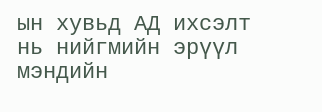ын хувьд АД ихсэлт нь нийгмийн эрүүл мэндийн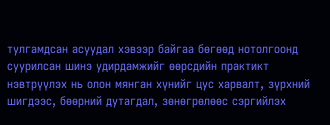тулгамдсан асуудал хэвээр байгаа бөгөөд нотолгоонд суурилсан шинэ удирдамжийг өөрсдийн практикт нэвтрүүлэх нь олон мянган хүнийг цус харвалт, зүрхний шигдээс, бөөрний дутагдал, зөнөгрөлөөс сэргийлэх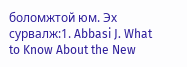боломжтой юм. Эх сурвалж:1. Abbasi J. What to Know About the New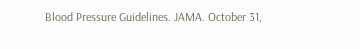Blood Pressure Guidelines. JAMA. October 31,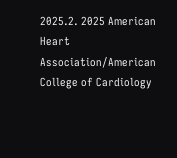2025.2. 2025 American Heart Association/American College of Cardiology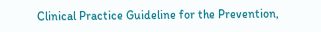Clinical Practice Guideline for the Prevention,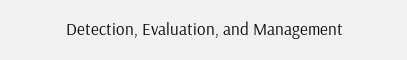Detection, Evaluation, and Management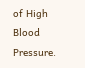of High Blood Pressure.